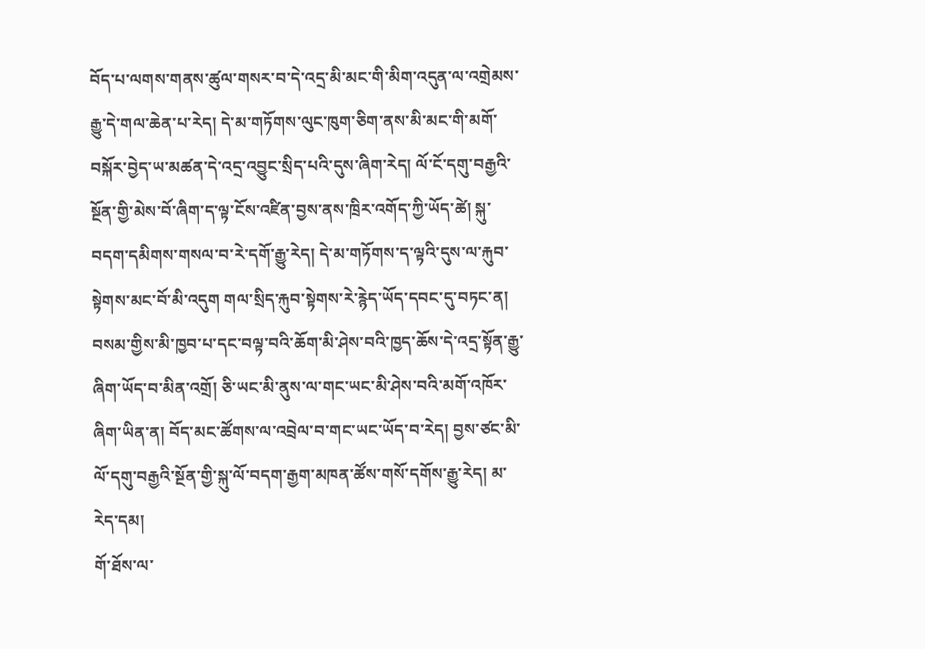བོད་པ་ལགས་གནས་ཚུལ་གསར་བ་དེ་འདྲ་མི་མང་གི་མིག་འདུན་ལ་འགྲེམས་རྒྱུ་དེ་གལ་ཆེན་པ་རེད། དེ་མ་གཏོགས་ལུང་ཁུག་ཅིག་ནས་མི་མང་གི་མགོ་བསྐོར་བྱེད་ཡ་མཚན་དེ་འདྲ་འབྱུང་སྲིད་པའི་དུས་ཞིག་རེད། ལོ་ངོ་དགུ་བརྒྱའི་སྔོན་གྱི་མེས་བོ་ཞིག་ད་ལྟ་ངོས་འཛིན་བྱས་ནས་ཁྲིར་འགོད་ཀྱི་ཡོད་ཚེ། སྐུ་བདག་དམིགས་གསལ་བ་རེ་དགོ་རྒྱུ་རེད། དེ་མ་གཏོགས་ད་ལྟའི་དུས་ལ་རྐུབ་སྟེགས་མང་བོ་མི་འདུག གལ་སྲིད་རྐུབ་སྟེགས་རེ་རྙེད་ཡོད་དབང་དུ་བཏང་ན། བསམ་གྱིས་མི་ཁྱབ་པ་དང་བལྟ་བའི་ཆོག་མི་ཤེས་བའི་ཁྱད་ཆོས་དེ་འདྲ་སྟོན་རྒྱུ་ཞིག་ཡོད་བ་མིན་འགྲོ། ཅི་ཡང་མི་ནུས་ལ་གང་ཡང་མི་ཤེས་བའི་མགོ་འཁོར་ཞིག་ཡིན་ན། བོད་མང་ཚོགས་ལ་འབྲེལ་བ་གང་ཡང་ཡོད་བ་རེད། བྱས་ཙང་མི་ལོ་དགུ་བརྒྱའི་སྔོན་གྱི་སྐུ་ལོ་བདག་རྒྱག་མཁན་ཚོས་གསོ་དགོས་རྒྱུ་རེད། མ་རེད་དམ།
གོ་ཐོས་ལ་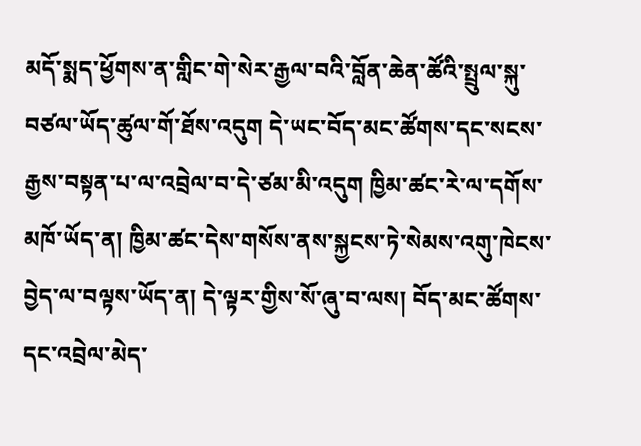མདོ་སྨད་ཕྱོགས་ན་གླིང་གེ་སེར་རྒྱལ་བའི་བློན་ཆེན་ཚོའི་སྤྲུལ་སྐུ་བཙལ་ཡོད་ཚུལ་གོ་ཐོས་འདུག དེ་ཡང་བོད་མང་ཚོགས་དང་སངས་རྒྱས་བསྟན་པ་ལ་འབྲེལ་བ་དེ་ཙམ་མི་འདུག ཁྱིམ་ཚང་རེ་ལ་དགོས་མཁོ་ཡོད་ན། ཁྱིམ་ཚང་དེས་གསོས་ནས་སྐྱངས་ཏེ་སེམས་འགུ་ཁེངས་བྱེད་ལ་བལྟས་ཡོད་ན། དེ་ལྟར་གྱིས་སོ་ཞུ་བ་ལས། བོད་མང་ཚོགས་དང་འབྲེལ་མེད་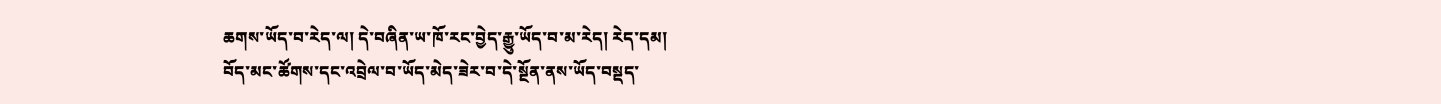ཆགས་ཡོད་བ་རེད་ལ། དེ་བཞིན་ཡ་ཁོ་རང་བྱེད་རྒྱུ་ཡོད་བ་མ་རེད། རེད་དམ།
བོད་མང་ཚོགས་དང་འབྲེལ་བ་ཡོད་མེད་ཟེར་བ་དེ་སྔོན་ནས་ཡོད་བསྡད་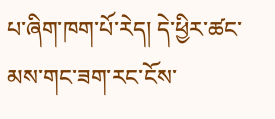པ་ཞིག་ཁག་པོ་རེད། དེ་ཕྱིར་ཚང་མས་གང་ཟག་རང་ངོས་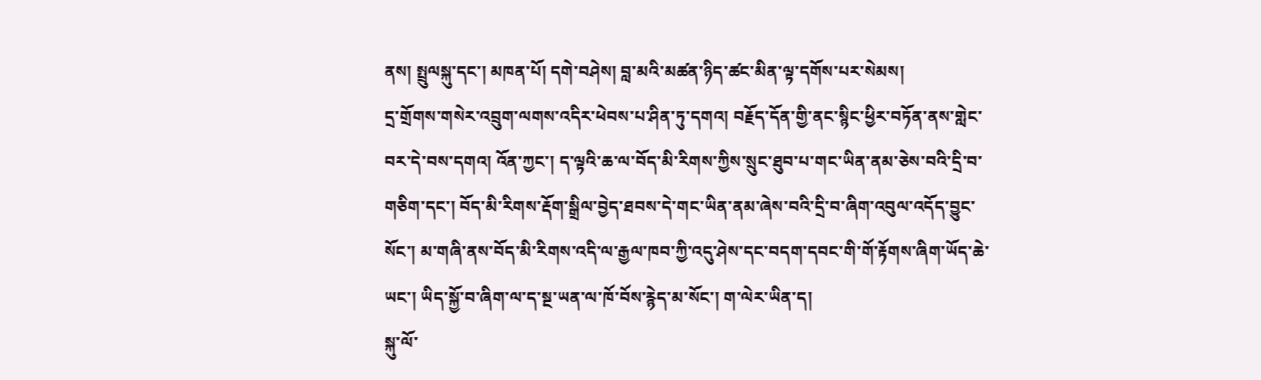ནས། སྤྲུལསྐུ་དང་། མཁན་པོ། དགེ་བཤེས། བླ་མའི་མཚན་ཉིད་ཚང་མིན་ལྟ་དགོས་པར་སེམས།
དྲ་གྲོགས་གསེར་འབྲུག་ལགས་འདིར་ཕེབས་པ་ཤིན་ཏུ་དགའ། བརྗོད་དོན་གྱི་ནང་སྙིང་ཕྱིར་བཏོན་ནས་གླེང་བར་དེ་བས་དགའ། འོན་ཀྱང་། ད་ལྟའི་ཆ་ལ་བོད་མི་རིགས་ཀྱིས་སྲུང་ཐུབ་པ་གང་ཡིན་ནམ་ཅེས་བའི་དྲི་བ་གཅིག་དང་། བོད་མི་རིགས་རྡོག་སྒྲིལ་བྱེད་ཐབས་དེ་གང་ཡིན་ནམ་ཞེས་བའི་དྲི་བ་ཞིག་འབུལ་འདོད་བྱུང་སོང་། མ་གཞི་ནས་བོད་མི་རིགས་འདི་ལ་རྒྱལ་ཁབ་ཀྱི་འདུ་ཤེས་དང་བདག་དབང་གི་གོ་རྟོགས་ཞིག་ཡོད་ཆེ་ཡང་། ཡིད་སྐྱོ་བ་ཞིག་ལ་ད་སྔ་ཡན་ལ་ཁོ་བོས་རྙེད་མ་སོང་། ག་ལེར་ཡིན་ད།
སྐུ་ལོ་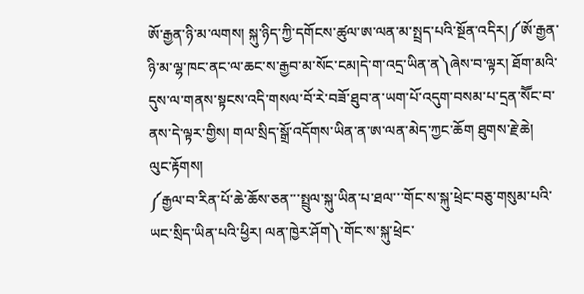ཨོ་རྒྱན་ཉི་མ་ལགས། སྐུ་ཉིད་ཀྱི་དགོངས་ཚུལ་ཨ་ལན་མ་སྤྲད་པའི་སྔོན་འདིར།༼ཨོ་རྒྱན་ཉི་མ་ལྷ་ཁང་ནང་ལ་ཆང་ས་རྒྱབ་མ་སོང་ངམ།དེ་ག་འདྲ་ཡིན་ན༽ཞེས་བ་ལྟར། ཐོག་མའི་དུས་ལ་གནས་སྟངས་འདི་གསལ་བོ་རེ་བཟོ་ཐུབ་ན་ཡག་པོ་འདུག་བསམ་པ་དྲན་སཽང་བ་ནས་དེ་ལྟར་གྱིས། གལ་སྲིད་སྒྲོ་འདོགས་ཡིན་ན་ཨ་ལན་མེད་ཀྱང་ཆོག ཐུགས་རྗེ་ཆེ།
ལུང་རྟོགས།
༼རྒྱལ་བ་རིན་པོ་ཆེ་ཆོས་ཅན་་་སྤྲུལ་སྐུ་ཡིན་པ་ཐལ་་་གོང་ས་སྐུ་ཕྲེང་བཅུ་གསུམ་པའི་ཡང་སྲིད་ཡིན་པའི་ཕྱིར། ལན་ཁྱེར་ཤོག༽་གོང་ས་སྐུ་ཕྲེང་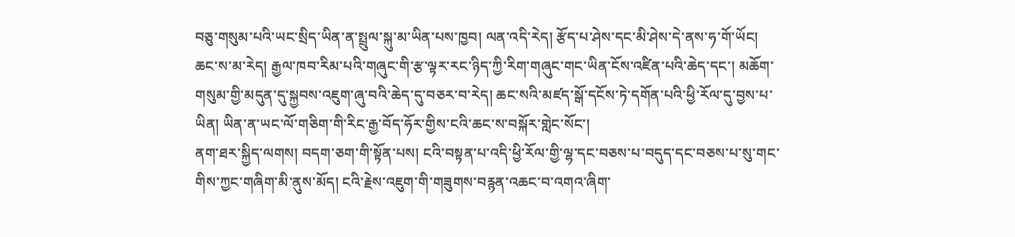བཅུ་གསུམ་པའི་ཡང་སྲིད་ཡིན་ན་སྤྲུལ་སྐུ་མ་ཡིན་པས་ཁྱབ། ལན་འདི་རེད། རྩོད་པ་ཤེས་དང་མི་ཤེས་དེ་ནས་ཧ་གོ་ཡོང།
ཆང་ས་མ་རེད། རྒྱལ་ཁབ་རིམ་པའི་གཞུང་གི་རྩ་ལྟར་རང་ཉིད་ཀྱི་རིག་གཞུང་གང་ཡིན་ངོས་འཛིན་པའི་ཆེད་དང་། མཆོག་གསུམ་གྱི་མདུན་དུ་སྐྱབས་འཇུག་ཞུ་བའི་ཆེད་དུ་བཅར་བ་རེད། ཆང་སའི་མཛད་སྒོ་དངོས་ཏེ་དགོན་པའི་ཕྱི་རོལ་དུ་བྱས་པ་ཡིན། ཡིན་ན་ཡང་ལོ་གཅིག་གི་རིང་རྒྱ་བོད་ཧོར་གྱིས་ངའི་ཆང་ས་བསྐོར་གླེང་སོང་།
ནག་ཐར་སྐྱིད་ལགས། བདག་ཅག་གི་སྟོན་པས། ངའི་བསྟན་པ་འདི་ཕྱི་རོལ་གྱི་ལྷ་དང་བཅས་པ་བདུད་དང་བཅས་པ་སུ་གང་གིས་ཀྱང་གཞིག་མི་ནུས་མོད། ངའི་རྗེས་འཇུག་གི་གཟུགས་བརྙན་འཆང་བ་འགའ་ཞིག་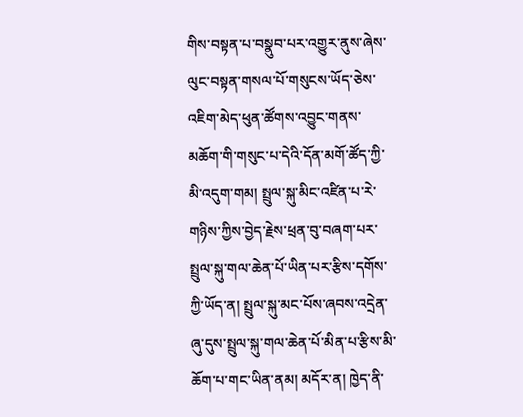གིས་བསྟན་པ་བསྣུབ་པར་འགྱུར་ནུས་ཞེས་ལུང་བསྟན་གསལ་པོ་གསུངས་ཡོད་ཅེས་འཇིག་མེད་ཕུན་ཚོགས་འབྱུང་གནས་མཆོག་གི་གསུང་པ་དེའི་དོན་མགོ་ཚོད་ཀྱི་མི་འདུག་གམ། སྤྲུལ་སྐུ་མིང་འཛིན་པ་རེ་གཉིས་ཀྱིས་བྱེད་རྗེས་ཕྲན་བུ་བཞག་པར་སྤྲུལ་སྐུ་གལ་ཆེན་པོ་ཡིན་པར་རྩིས་དགོས་ཀྱི་ཡོད་ན། སྤྲུལ་སྐུ་མང་པོས་ཞབས་འདྲེན་ཞུ་དུས་སྤྲུལ་སྐུ་གལ་ཆེན་པོ་མིན་པ་རྩིས་མི་ཆོག་པ་གང་ཡིན་ནམ། མདོར་ན། ཁྱེད་ནི་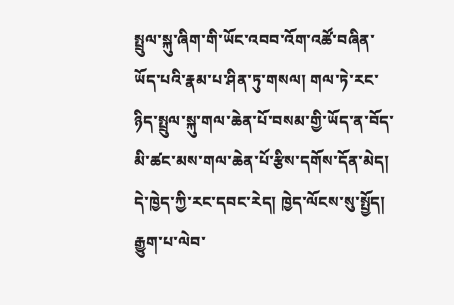སྤྲུལ་སྐུ་ཞིག་གི་ཡོང་འབབ་འོག་འཚོ་བཞིན་ཡོད་པའི་རྣམ་པ་ཤིན་ཏུ་གསལ། གལ་ཏེ་རང་ཉིད་སྤྲུལ་སྐུ་གལ་ཆེན་པོ་བསམ་གྱི་ཡོད་ན་བོད་མི་ཚང་མས་གལ་ཆེན་པོ་རྩིས་དགོས་དོན་མེད། དེ་ཁྱེད་ཀྱི་རང་དབང་རེད། ཁྱེད་ལོངས་སུ་སྤྱོད། རྒྱུག་པ་ལེབ་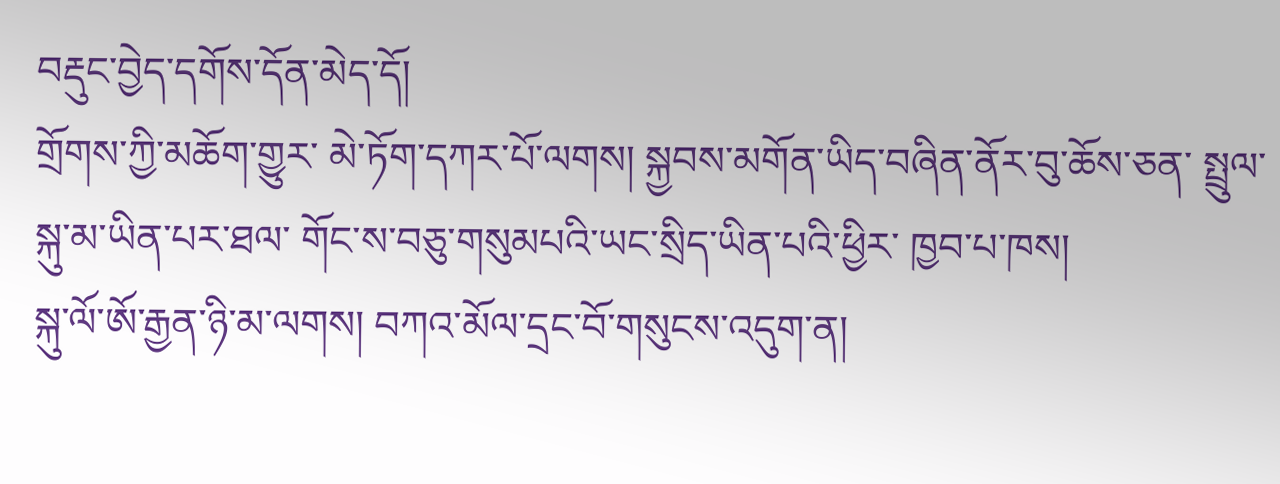བརྡུང་བྱེད་དགོས་དོན་མེད་དོ།
གྲོགས་ཀྱི་མཆོག་གྱུར་ མེ་ཏོག་དཀར་པོ་ལགས། སྐྱབས་མགོན་ཡིད་བཞིན་ནོར་བུ་ཆོས་ཅན་ སྤྲུལ་སྐུ་མ་ཡིན་པར་ཐལ་ གོང་ས་བཅུ་གསུམཔའི་ཡང་སྲིད་ཡིན་པའི་ཕྱིར་ ཁྱབ་པ་ཁས།
སྐུ་ལོ་ཨོ་རྒྱན་ཉི་མ་ལགས། བཀའ་མོལ་དྲང་བོ་གསུངས་འདུག་ན།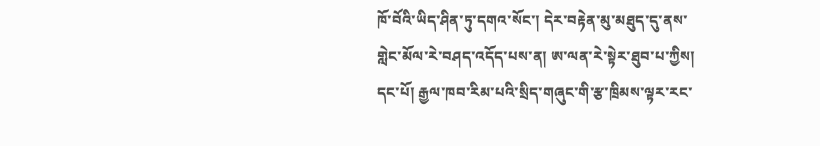ཁོ་བོའི་ཡིད་ཤིན་ཏུ་དགའ་སོང་། དེར་བརྟེན་མུ་མཐུད་དུ་ནས་གླེང་མོལ་རེ་བཤད་འདོད་པས་ན། ཨ་ལན་རེ་སྟེར་ཐུབ་པ་ཀྱིས།
དང་པོ། རྒྱལ་ཁབ་རིམ་པའི་སྲིད་གཞུང་གི་རྩ་ཁྲིམས་ལྟར་རང་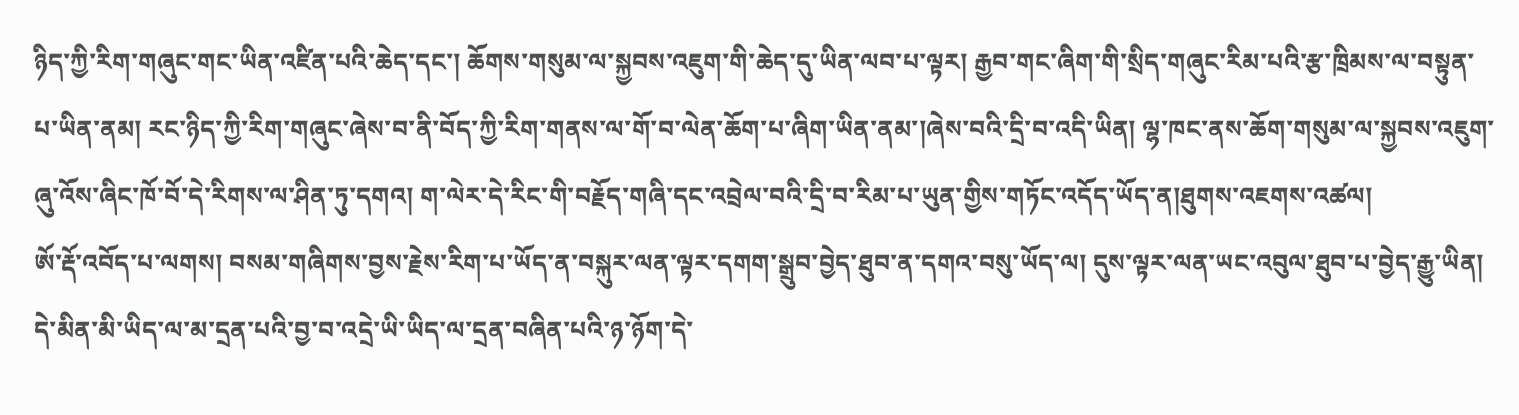ཉིད་ཀྱི་རིག་གཞུང་གང་ཡིན་འཛིན་པའི་ཆེད་དང་། ཆོགས་གསུམ་ལ་སྐྱབས་འཇུག་གི་ཆེད་དུ་ཡིན་ལབ་པ་ལྟར། རྒྱབ་གང་ཞིག་གི་སྲིད་གཞུང་རིམ་པའི་རྩ་ཁྲིམས་ལ་བསྟུན་པ་ཡིན་ནམ། རང་ཉིད་ཀྱི་རིག་གཞུང་ཞེས་བ་ནི་བོད་ཀྱི་རིག་གནས་ལ་གོ་བ་ལེན་ཆོག་པ་ཞིག་ཡིན་ནམ་།ཞེས་བའི་དྲི་བ་འདི་ཡིན། ལྷ་ཁང་ནས་ཆོག་གསུམ་ལ་སྐྱབས་འཇུག་ཞུ་འོས་ཞིང་ཁོ་བོ་དེ་རིགས་ལ་ཤིན་ཏུ་དགའ། ག་ལེར་དེ་རིང་གི་བརྗོད་གཞི་དང་འབྲེལ་བའི་དྲི་བ་རིམ་པ་ཡུན་གྱིས་གཏོང་འདོད་ཡོད་ན།ཐུགས་འཇགས་འཚལ།
ཨོ་རྡོ་འབོད་པ་ལགས། བསམ་གཞིགས་བྱས་རྗེས་རིག་པ་ཡོད་ན་བསྐུར་ལན་ལྟར་དགག་སྒྲུབ་བྱེད་ཐུབ་ན་དགའ་བསུ་ཡོད་ལ། དུས་ལྟར་ལན་ཡང་འབུལ་ཐུབ་པ་བྱེད་རྒྱུ་ཡིན། དེ་མིན་མི་ཡིད་ལ་མ་དྲན་པའི་བྱ་བ་འདྲེ་ཡི་ཡིད་ལ་དྲན་བཞིན་པའི་ཉ་ཉོག་དེ་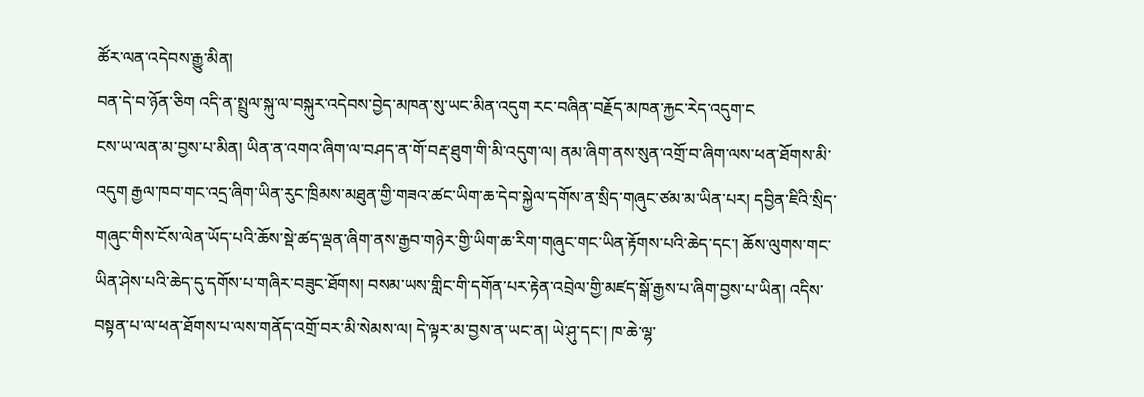ཚོར་ལན་འདེབས་རྒྱུ་མིན།
བན་དེ་བ་ཉོན་ཅིག འདི་ན་སྤྲུལ་སྐུ་ལ་བསྐུར་འདེབས་བྱེད་མཁན་སུ་ཡང་མིན་འདུག རང་བཞིན་བརྗོད་མཁན་རྐྱང་རེད་འདུག་ང
ངས་ཡ་ལན་མ་བྱས་པ་མིན། ཡིན་ན་འགའ་ཞིག་ལ་བཤད་ན་གོ་བརྡ་ཐུག་གི་མི་འདུག་ལ། ནམ་ཞིག་ནས་སུན་འགྲོ་བ་ཞིག་ལས་ཕན་ཐོགས་མི་འདུག རྒྱལ་ཁབ་གང་འདྲ་ཞིག་ཡིན་རུང་ཁྲིམས་མཐུན་གྱི་གཟའ་ཚང་ཡིག་ཆ་དེབ་སྐྱེལ་དགོས་ན་སྲིད་གཞུང་ཙམ་མ་ཡིན་པར། དབྱིན་ཇིའི་སྲིད་གཞུང་གིས་ངོས་ལེན་ཡོད་པའི་ཆོས་སྡེ་ཚད་ལྡན་ཞིག་ནས་རྒྱབ་གཉེར་གྱི་ཡིག་ཆ་རིག་གཞུང་གང་ཡིན་རྟོགས་པའི་ཆེད་དང་། ཆོས་ལུགས་གང་ཡིན་ཤེས་པའི་ཆེད་དུ་དགོས་པ་གཞིར་བཟུང་ཐོགས། བསམ་ཡས་གླིང་གི་དགོན་པར་རྟེན་འབྲེལ་གྱི་མཛད་སྒོ་རྒྱས་པ་ཞིག་བྱས་པ་ཡིན། འདིས་བསྟན་པ་ལ་ཕན་ཐོགས་པ་ལས་གནོད་འགྲོ་བར་མི་སེམས་ལ། དེ་ལྟར་མ་བྱས་ན་ཡང་ན། ཡེ་ཤུ་དང་། ཁ་ཆེ་ལྷ་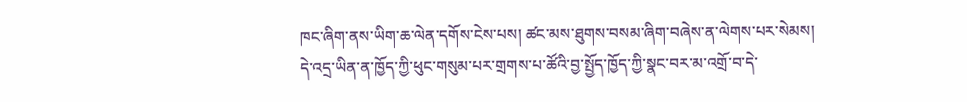ཁང་ཞིག་ནས་ཡིག་ཆ་ལེན་དགོས་ངེས་པས། ཚང་མས་ཐུགས་བསམ་ཞིག་བཞེས་ན་ལེགས་པར་སེམས།
དེ་འདྲ་ཡིན་ན་ཁྱོད་ཀྱི་ཕུང་གསུམ་པར་གྲགས་པ་ཚོའི་བྱ་སྤྱོད་ཁྱོད་ཀྱི་སྣང་བར་མ་འགྲོ་བ་དེ་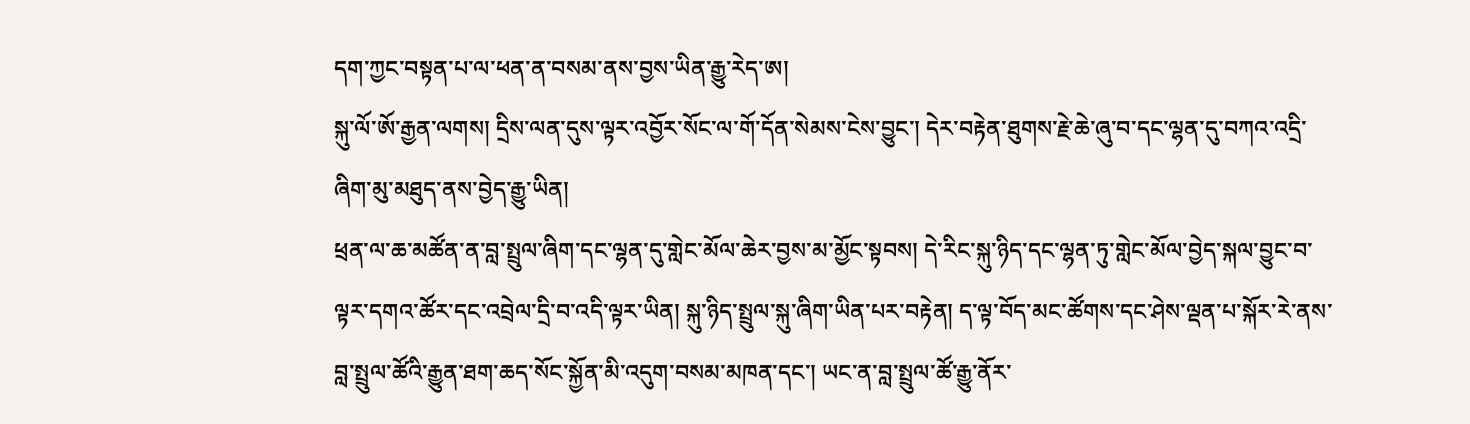དག་ཀྱང་བསྟན་པ་ལ་ཕན་ན་བསམ་ནས་བྱས་ཡིན་རྒྱུ་རེད་ཨ།
སྐུ་ལོ་ཨོ་རྒྱན་ལགས། དྲིས་ལན་དུས་ལྟར་འབྱོར་སོང་ལ་གོ་དོན་སེམས་ངེས་བྱུང་། དེར་བརྟེན་ཐུགས་རྗེ་ཆེ་ཞུ་བ་དང་ལྷན་དུ་བཀའ་འདྲི་ཞིག་མུ་མཐུད་ནས་བྱེད་རྒྱུ་ཡིན།
ཕྲན་ལ་ཆ་མཚོན་ན་བླ་སྤྲུལ་ཞིག་དང་ལྷན་དུ་གླེང་མོལ་ཆེར་བྱས་མ་མྱོང་སྟབས། དེ་རིང་སྐུ་ཉིད་དང་ལྷན་ཏུ་གླེང་མོལ་བྱེད་སྐལ་བྱུང་བ་ལྟར་དགའ་ཚོར་དང་འབྲེལ་དྲི་བ་འདི་ལྟར་ཡིན། སྐུ་ཉིད་སྤྲུལ་སྐུ་ཞིག་ཡིན་པར་བརྟེན། ད་ལྟ་བོད་མང་ཚོགས་དང་ཤེས་ལྡན་པ་སྐོར་རེ་ནས་བླ་སྤྲུལ་ཚོའི་རྒྱུན་ཐག་ཆད་སོང་སྐྱོན་མི་འདུག་བསམ་མཁན་དང་། ཡང་ན་བླ་སྤྲུལ་ཚོ་རྒྱུ་ནོར་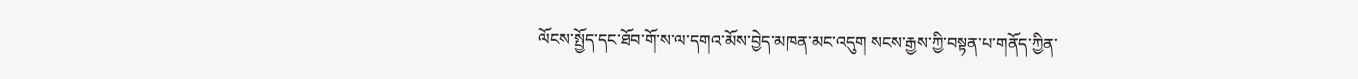ལོངས་སྤྱོད་དང་ཐོབ་གོ་ས་ལ་དགའ་མོས་བྱེད་མཁན་མང་འདུག སངས་རྒྱས་ཀྱི་བསྟན་པ་གནོད་ཀྱིན་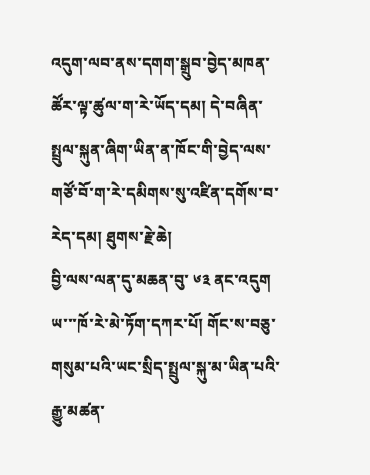འདུག་ལབ་ནས་དགག་སྒྲུབ་བྱེད་མཁན་ཚོར་ལྟ་ཚུལ་ག་རེ་ཡོད་དམ། དེ་བཞིན་སྤྲུལ་སྐུན་ཞིག་ཡིན་ན་ཁོང་གི་བྱེད་ལས་གཙོ་བོ་ག་རེ་དམིགས་སུ་འཛིན་དགོས་བ་རེད་དམ། ཐུགས་རྗེ་ཆེ།
བྱི་ལས་ལན་དུ་མཆན་བུ་ ༦༣ ནང་འདུག
ཡ་་་ཁོ་རེ་མེ་ཏོག་དཀར་པོ། གོང་ས་བཅུ་གསུམ་པའི་ཡང་སྲིད་སྤྲུལ་སྐུ་མ་ཡིན་པའི་རྒྱུ་མཚན་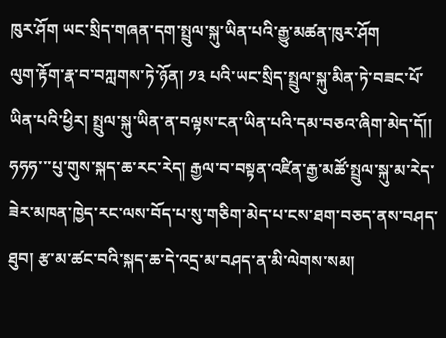ཁུར་ཤོག ཡང་སྲིད་གཞན་དག་སྤྲུལ་སྐུ་ཡིན་པའི་རྒྱུ་མཚན་ཁུར་ཤོག
ལུག་རྟོག་རྣ་བ་བཀླགས་ཏེ་ཉོན། ༡༣ པའི་ཡང་སྲིད་སྤྲུལ་སྐུ་མིན་ཏེ་བཟང་པོ་ཡིན་པའི་ཕྱིར། སྤྲུལ་སྐུ་ཡིན་ན་བལྟས་ངན་ཡིན་པའི་དམ་བཅའ་ཞིག་མེད་དོ།།
ཧཧཧ་་་པུ་གུས་སྐད་ཆ་རང་རེད། རྒྱལ་བ་བསྟན་འཛིན་རྒྱ་མཚོ་སྤྲུལ་སྐུ་མ་རེད་ཟེར་མཁན་ཁྱེད་རང་ལས་བོད་པ་སུ་གཅིག་མེད་པ་ངས་ཐག་བཅད་ནས་བཤད་ཐུབ། རྩ་མ་ཚང་བའི་སྐད་ཆ་དེ་འདྲ་མ་བཤད་ན་མི་ལེགས་སམ།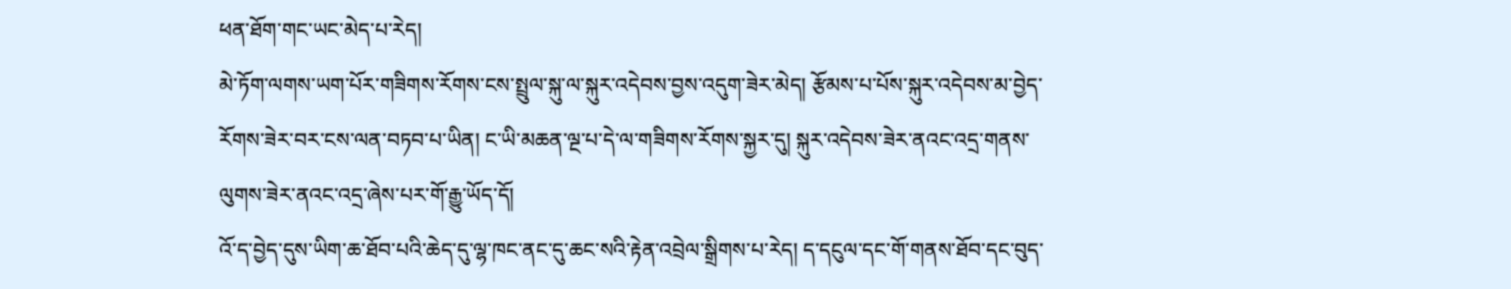ཕན་ཐོག་གང་ཡང་མེད་པ་རེད།
མེ་ཏོག་ལགས་ཡག་པོར་གཟིགས་རོགས་ངས་སྤྲུལ་སྐུ་ལ་སྐུར་འདེབས་བྱས་འདུག་ཟེར་མེད། རྩོམས་པ་པོས་སྐུར་འདེབས་མ་བྱེད་རོགས་ཟེར་བར་ངས་ལན་བཏབ་པ་ཡིན། ང་ཡི་མཆན་ལྔ་པ་དེ་ལ་གཟིགས་རོགས་སྐྱར་དུ། སྐུར་འདེབས་ཟེར་ནའང་འདྲ་གནས་ལུགས་ཟེར་ནའང་འདྲ་ཞེས་པར་གོ་རྒྱུ་ཡོད་དོ།
འོ་ད་བྱེད་དུས་ཡིག་ཆ་ཐོབ་པའི་ཆེད་དུ་ལྷ་ཁང་ནང་དུ་ཆང་སའི་རྟེན་འབྲེལ་སྒྲིགས་པ་རེད། ད་དངུལ་དང་གོ་གནས་ཐོབ་དང་བུད་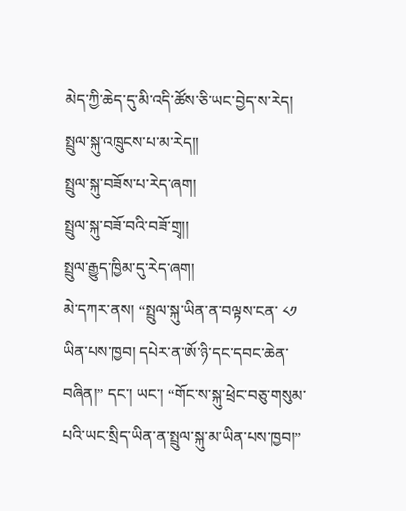མེད་ཀྱི་ཆེད་དུ་མི་འདི་ཚོས་ཅི་ཡང་བྱེད་ས་རེད།
སྤྲུལ་སྐུ་འཁྲུངས་པ་མ་རེད།།
སྤྲུལ་སྐུ་བཟོས་པ་རེད་ཞག།
སྤྲུལ་སྐུ་བཟོ་བའི་བཟོ་གྲྭ།།
སྤྲུལ་རྒྱུད་ཁྱིམ་དུ་རེད་ཞག།
མེ་དཀར་ནས། “སྤྲུལ་སྐུ་ཡིན་ན་བལྟས་ངན་ ༨༡ ཡིན་པས་ཁྱབ། དཔེར་ན་ཨོ་ཉི་དང་དབང་ཆེན་བཞིན།” དང་། ཡང་། “གོང་ས་སྐུ་ཕྲེང་བཅུ་གསུམ་པའི་ཡང་སྲིད་ཡིན་ན་སྤྲུལ་སྐུ་མ་ཡིན་པས་ཁྱབ།”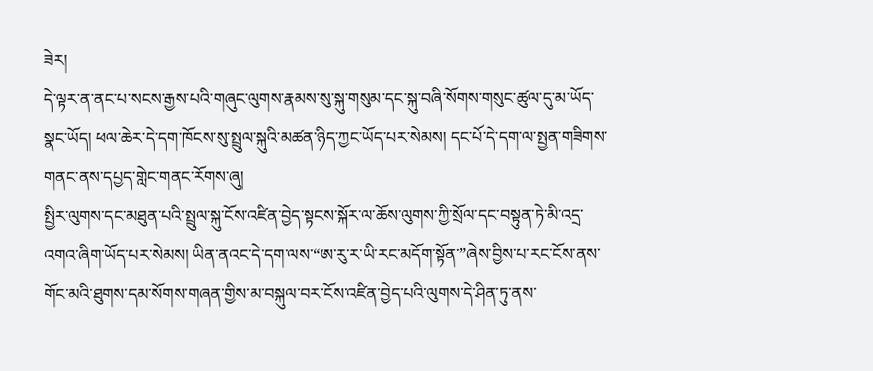ཟེར།
དེ་ལྟར་ན་ནང་པ་སངས་རྒྱས་པའི་གཞུང་ལུགས་རྣམས་སུ་སྐུ་གསུམ་དང་སྐུ་བཞི་སོགས་གསུང་ཚུལ་དུ་མ་ཡོད་སྣང་ཡོད། ཕལ་ཆེར་དེ་དག་ཁོངས་སུ་སྤྲུལ་སྐུའི་མཚན་ཉིད་ཀྱང་ཡོད་པར་སེམས། དང་པོ་དེ་དག་ལ་སྤྱན་གཟིགས་གནང་ནས་དཔྱད་གླེང་གནང་རོགས་ཞུ།
སྤྱིར་ལུགས་དང་མཐུན་པའི་སྤྲུལ་སྐུ་ངོས་འཛིན་བྱེད་སྟངས་སྐོར་ལ་ཆོས་ལུགས་ཀྱི་སྲོལ་དང་བསྟུན་ཏེ་མི་འདྲ་འགའ་ཞིག་ཡོད་པར་སེམས། ཡིན་ནའང་དེ་དག་ལས་“ཨ་རུ་ར་ཡི་རང་མདོག་སྟོན་”ཞེས་བྱིས་པ་རང་ངོས་ནས་གོང་མའི་ཐུགས་དམ་སོགས་གཞན་གྱིས་མ་བསྐུལ་བར་ངོས་འཛིན་བྱེད་པའི་ལུགས་དེ་ཤིན་ཏུ་ནས་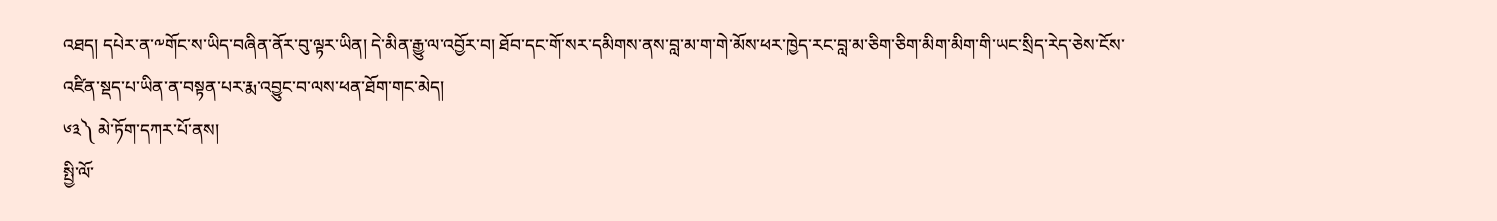འཐད། དཔེར་ན་༸གོང་ས་ཡིད་བཞིན་ནོར་བུ་ལྟར་ཡིན། དེ་མིན་རྒྱུ་ལ་འབྱོར་བ། ཐོབ་དང་གོ་སར་དམིགས་ནས་བླ་མ་ག་གེ་མོས་ཕར་ཁྱེད་རང་བླ་མ་ཅིག་ཅིག་མིག་མིག་གི་ཡང་སྲིད་རེད་ཅེས་ངོས་འཛིན་སྡད་པ་ཡིན་ན་བསྟན་པར་རྨ་འབྱུང་བ་ལས་ཕན་ཐོག་གང་མེད།
༦༣༽ མེ་ཏོག་དཀར་པོ་ནས།
སྤྱི་ལོ་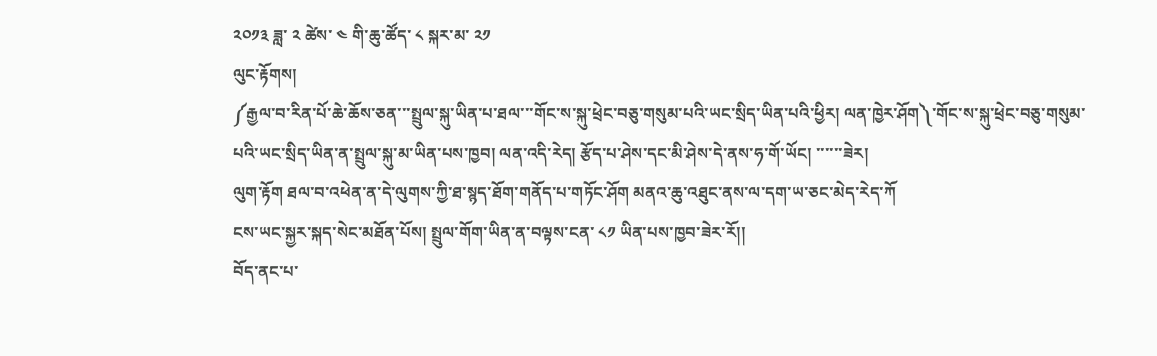༢༠༡༣ ཟླ་ ༢ ཚེས་ ༤ གི་ཆུ་ཚོད་ ༨ སྐར་མ་ ༢༡
ལུང་རྟོགས།
༼རྒྱལ་བ་རིན་པོ་ཆེ་ཆོས་ཅན་་་སྤྲུལ་སྐུ་ཡིན་པ་ཐལ་་་གོང་ས་སྐུ་ཕྲེང་བཅུ་གསུམ་པའི་ཡང་སྲིད་ཡིན་པའི་ཕྱིར། ལན་ཁྱེར་ཤོག༽་གོང་ས་སྐུ་ཕྲེང་བཅུ་གསུམ་པའི་ཡང་སྲིད་ཡིན་ན་སྤྲུལ་སྐུ་མ་ཡིན་པས་ཁྱབ། ལན་འདི་རེད། རྩོད་པ་ཤེས་དང་མི་ཤེས་དེ་ནས་ཧ་གོ་ཡོང། ་་་་་་ཟེར།
ལུག་རྟོག ཐལ་བ་འཕེན་ན་དེ་ལུགས་ཀྱི་ཐ་སྙད་ཐོག་གནོད་པ་གཏོང་ཤོག མནའ་ཆུ་འཐུང་ནས་ལ་དག་ཡ་ཅང་མེད་རེད་ཀོ
ངས་ཡང་སྐྱར་སྐད་སེང་མཐོན་པོས། སྤྲུལ་གོག་ཡིན་ན་བལྟས་ངན་ ༨༡ ཡིན་པས་ཁྱབ་ཟེར་རོ།།
བོད་ནང་པ་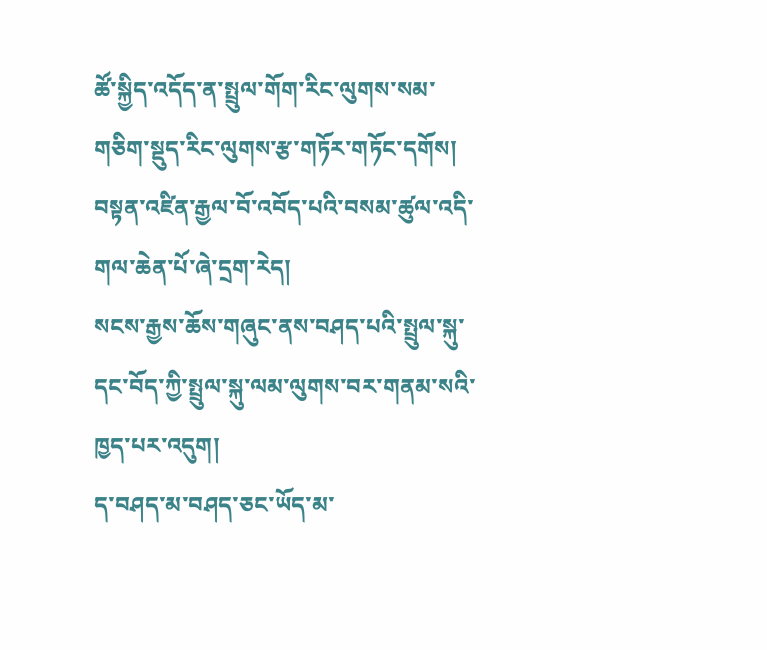ཚོ་སྐྱིད་འདོད་ན་སྤྲུལ་གོག་རིང་ལུགས་སམ་གཅིག་སྡུད་རིང་ལུགས་རྩ་གཏོར་གཏོང་དགོས།
བསྟན་འཛིན་རྒྱལ་བོ་འབོད་པའི་བསམ་ཚུལ་འདི་གལ་ཆེན་པོ་ཞེ་དྲག་རེད།
སངས་རྒྱས་ཆོས་གཞུང་ནས་བཤད་པའི་སྤྲུལ་སྐུ་དང་བོད་ཀྱི་སྤྲུལ་སྐུ་ལམ་ལུགས་བར་གནམ་སའི་ཁྱད་པར་འདུག།
ད་བཤད་མ་བཤད་ཅང་ཡོད་མ་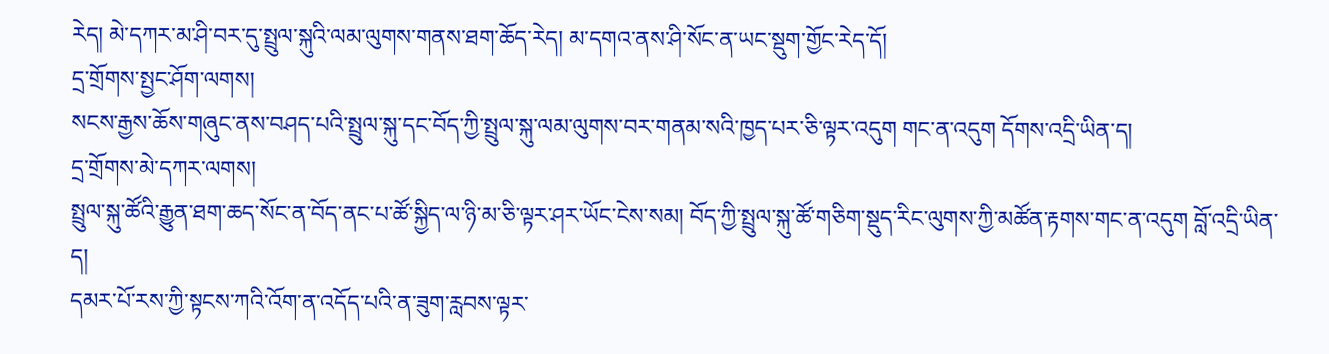རེད། མེ་དཀར་མ་ཤི་བར་དུ་སྤྲུལ་སྐུའི་ལམ་ལུགས་གནས་ཐག་ཆོད་རེད། མ་དགའ་ནས་ཤི་སོང་ན་ཡང་སྡུག་གྱོང་རེད་དོ།
དྲ་གྲོགས་སྤྱང་ཤོག་ལགས།
སངས་རྒྱས་ཆོས་གཞུང་ནས་བཤད་པའི་སྤྲུལ་སྐུ་དང་བོད་ཀྱི་སྤྲུལ་སྐུ་ལམ་ལུགས་བར་གནམ་སའི་ཁྱད་པར་ཅི་ལྟར་འདུག གང་ན་འདུག དོགས་འདྲི་ཡིན་ད།
དྲ་གྲོགས་མེ་དཀར་ལགས།
སྤྲུལ་སྐུ་ཚོའི་རྒྱུན་ཐག་ཆད་སོང་ན་བོད་ནང་པ་ཚོ་སྐྱིད་ལ་ཉི་མ་ཅི་ལྟར་ཤར་ཡོང་ངེས་སམ། བོད་ཀྱི་སྤྲུལ་སྐུ་ཚོ་གཅིག་སྡུད་རིང་ལུགས་ཀྱི་མཚོན་རྟགས་གང་ན་འདུག བློ་འདྲི་ཡིན་ད།
དམར་པོ་རས་ཀྱི་སྟངས་ཀའི་འོག་ན་འདོད་པའི་ན་ཟུག་རླབས་ལྟར་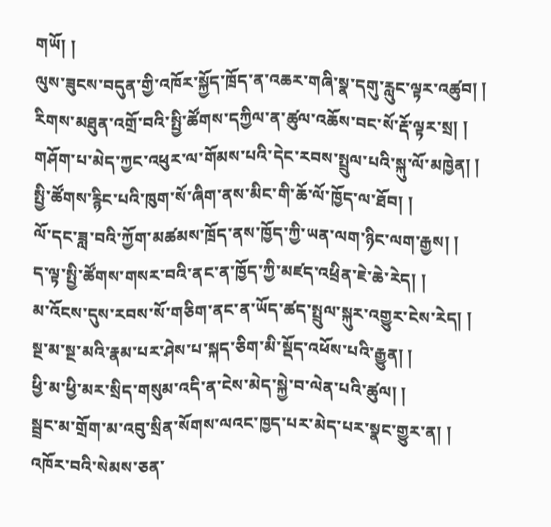གཡོ། །
ལུས་ཟུངས་བདུན་གྱི་འཁོར་སྐྱོད་ཁྲོད་ན་འཆར་གཞི་སྣ་དགུ་རླུང་ལྟར་འཚུབ། །
རིགས་མཐུན་འགྲོ་བའི་སྤྱི་ཚོགས་དཀྱིལ་ན་ཚུལ་འཆོས་བང་སོ་རྡོ་ལྟར་སྲ། །
གཤོག་པ་མེད་ཀྱང་འཕུར་ལ་གོམས་པའི་དེང་རབས་སྤྲུལ་པའི་སྐུ་ལོ་མཁྱེན། །
སྤྱི་ཚོགས་རྙིང་པའི་ཁུག་སོ་ཞིག་ནས་མིང་གི་ཆོ་ལོ་ཁྱོད་ལ་ཐོབ། །
ལོ་དང་ཟླ་བའི་ཀྱོག་མཚམས་ཁྲོད་ནས་ཁྱོད་ཀྱི་ཡན་ལག་ཉིང་ལག་རྒྱས། །
ད་ལྟ་སྤྱི་ཚོགས་གསར་བའི་ནང་ན་ཁྱོད་ཀྱི་མཛད་འཕྲིན་ཇེ་ཆེ་རེད། །
མ་འོངས་དུས་རབས་སོ་གཅིག་ནང་ན་ཡོད་ཚད་སྤྲུལ་སྐུར་འགྱུར་ངེས་རེད། །
སྔ་མ་སྔ་མའི་རྣམ་པར་ཤེས་པ་སྐད་ཅིག་མི་སྡོད་འཕོས་པའི་རྒྱུན། །
ཕྱི་མ་ཕྱི་མར་སྲིད་གསུམ་འདི་ན་ངེས་མེད་སྐྱེ་བ་ལེན་པའི་ཚུལ། །
སྦྲང་མ་གྲོག་མ་འབུ་སྲིན་སོགས་ལའང་ཁྱད་པར་མེད་པར་སྣང་གྱུར་ན། །
འཁོར་བའི་སེམས་ཅན་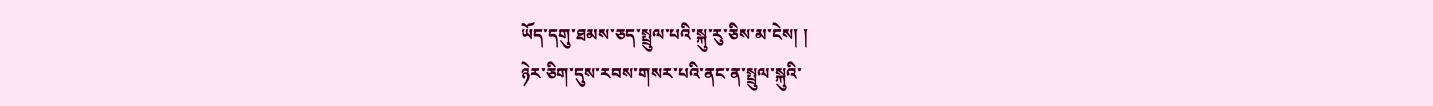ཡོད་དགུ་ཐམས་ཅད་སྤྲུལ་པའི་སྐུ་རུ་ཅིས་མ་ངེས། །
ཉེར་ཅིག་དུས་རབས་གསར་པའི་ནང་ན་སྤྲུལ་སྐུའི་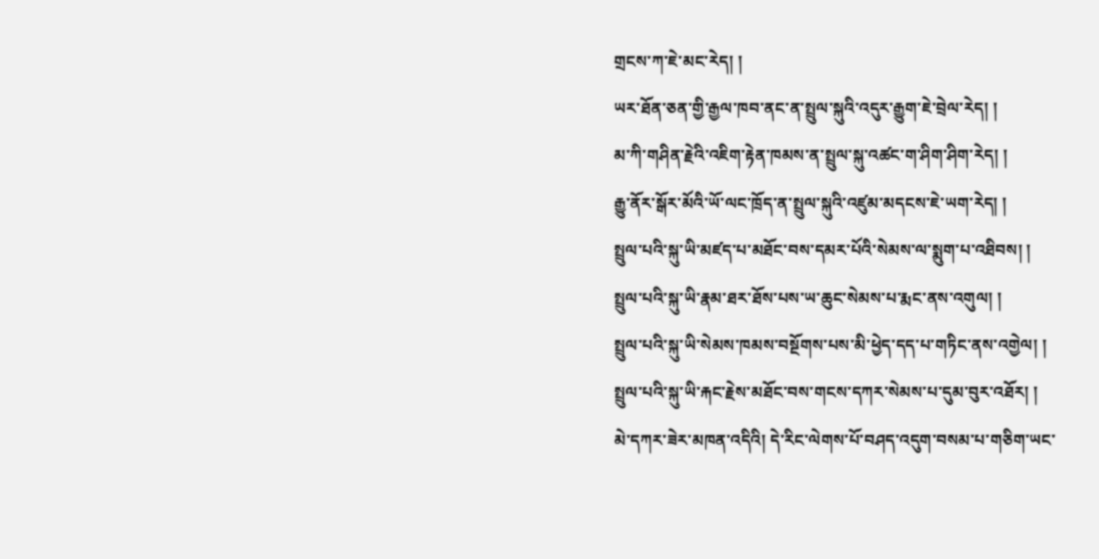གྲངས་ཀ་ཇེ་མང་རེད། །
ཡར་ཐོན་ཅན་གྱི་རྒྱལ་ཁབ་ནང་ན་སྤྲུལ་སྐུའི་འདུར་རྒྱུག་ཇེ་བྲེལ་རེད། །
མ་ཀི་གཤིན་རྗེའི་འཇིག་རྟེན་ཁམས་ན་སྤྲུལ་སྐུ་འཚང་ག་ཤིག་ཤིག་རེད། །
རྒྱུ་ནོར་སྒོར་མོའི་ཡོ་ལང་ཁྲོད་ན་སྤྲུལ་སྐུའི་འཛུམ་མདངས་ཇེ་ཡག་རེད། །
སྤྲུལ་པའི་སྐུ་ཡི་མཛད་པ་མཐོང་བས་དམར་པོའི་སེམས་ལ་སྨུག་པ་འཐིབས། །
སྤྲུལ་པའི་སྐུ་ཡི་རྣམ་ཐར་ཐོས་པས་ཡ་ཆུང་སེམས་པ་རྨང་ནས་འགུལ། །
སྤྲུལ་པའི་སྐུ་ཡི་སེམས་ཁམས་བསྔོགས་པས་མི་ཕྱེད་དད་པ་གཏིང་ནས་འགྱེལ། །
སྤྲུལ་པའི་སྐུ་ཡི་རྐང་རྗེས་མཐོང་བས་གངས་དཀར་སེམས་པ་དུམ་བུར་འཐོར། །
མེ་དཀར་ཟེར་མཁན་འདིའི། དེ་རིང་ལེགས་པོ་བཤད་འདུག་བསམ་པ་གཅིག་ཡང་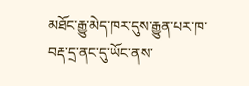མཐོང་རྒྱུ་མེད་ཁར་དུས་རྒྱུན་པར་ཁ་བརྡ་དྲ་ནང་དུ་ཡོང་ནས་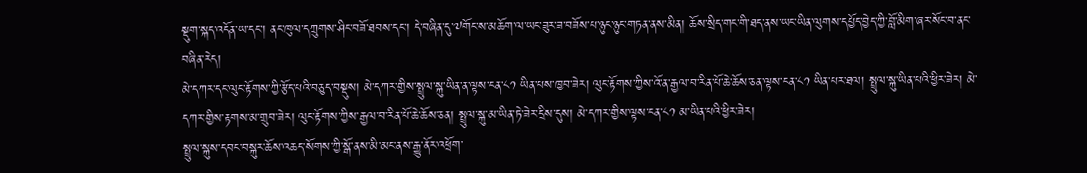སྡུག་སྐད་འདོན་ཡ་དང་། ནང་ཁུལ་དཀྲུགས་ཤིང་བཟོ་ཐབས་དང་། དེ་བཞིན་དུ་༧གོང་ས་མཆོག་ལ་ཡང་ཟུར་ཟ་བཟོས་པ་ཉུང་ཉུང་གཏན་ནས་མིན། ཆོས་སྲིད་གང་གི་ཐད་ནས་ཡང་ཡིན་ལུགས་དཔྱོད་བྱེད་ཀྱི་བློ་མིག་ཞར་སོང་བ་ནང་བཞིན་རེད།
མེ་དཀར་དང་ལུང་རྟོགས་ཀྱི་རྩོད་པའི་བཅུད་བསྡུས། མེ་དཀར་གྱིས་སྤྲུལ་སྐུ་ཡིན་ན་ལྟས་ངན་༨༡ ཡིན་པས་ཁྱབ་ཟེར། ལུང་རྟོགས་ཀྱིས་འོ་ན་རྒྱལ་བ་རིན་པོ་ཆེ་ཆོས་ཅན་ལྟས་ངན་༨༡ ཡིན་པར་ཐལ། སྤྲུལ་སྐུ་ཡིན་པའི་ཕྱིར་ཟེར། མེ་དཀར་གྱིས་རྟགས་མ་གྲུབ་ཟེར། ལུང་རྟོགས་ཀྱིས་རྒྱལ་བ་རིན་པོ་ཆེ་ཆོས་ཅན། སྤྲུལ་སྐུ་མ་ཡིན་ཏེ་ཟེར་དྲིས་དུས། མེ་དཀར་གྱིས་ལྟས་ངན་༨༡ མ་ཡིན་པའི་ཕྱིར་ཟེར།
སྤྲུལ་སྐུས་དབང་བསྐུར་ཆོས་འཆད་སོགས་ཀྱི་སྒོ་ནས་མི་མང་ནས་རྒྱུ་ནོར་འཕྲོག་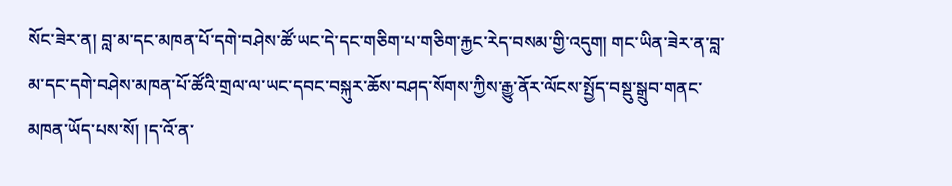སོང་ཟེར་ན། བླ་མ་དང་མཁན་པོ་དགེ་བཤེས་ཚོ་ཡང་དེ་དང་གཅིག་པ་གཅིག་རྐྱང་རེད་བསམ་གྱི་འདུག། གང་ཡིན་ཟེར་ན་བླ་མ་དང་དགེ་བཤེས་མཁན་པོ་ཚོའི་གྲལ་ལ་ཡང་དབང་བསྐུར་ཆོས་བཤད་སོགས་ཀྱིས་རྒྱུ་ནོར་ལོངས་སྤྱོད་བསྡུ་སྒྲུབ་གནང་མཁན་ཡོད་པས་སོ། །ད་འོ་ན་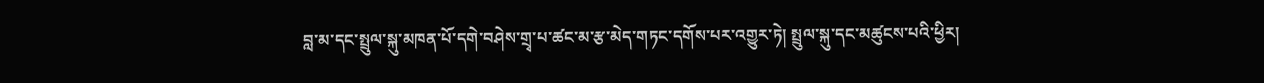བླ་མ་དང་སྤྲུལ་སྐུ་མཁན་པོ་དགེ་བཤེས་གྲྭ་པ་ཚང་མ་རྩ་མེད་གཏང་དགོས་པར་འགྱུར་ཏེ། སྤྲུལ་སྐུ་དང་མཚུངས་པའི་ཕྱིར།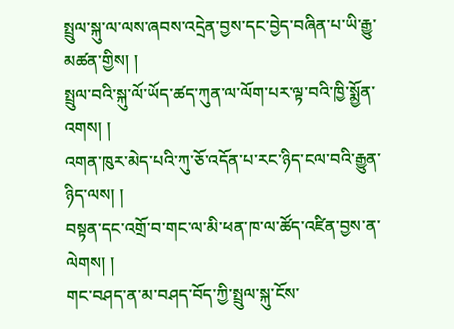སྤྲུལ་སྐུ་ལ་ལས་ཞབས་འདྲེན་བྱས་དང་བྱེད་བཞིན་པ་ཡི་རྒྱུ་མཚན་གྱིས། །
སྤྲུལ་བའི་སྐུ་ལོ་ཡོད་ཚད་ཀུན་ལ་ལོག་པར་ལྟ་བའི་ཁྱི་སྨྱོན་འགས། །
འགན་ཁུར་མེད་པའི་ཀུ་ཅོ་འདོན་པ་རང་ཉིད་ངལ་བའི་རྒྱུན་ཉིད་ལས། །
བསྟན་དང་འགྲོ་བ་གང་ལ་མི་ཕན་ཁ་ལ་ཚོད་འཛིན་བྱས་ན་ལེགས། །
གང་བཤད་ན་མ་བཤད་བོད་ཀྱི་སྤྲུལ་སྐུ་ངོས་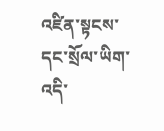འཛིན་སྟངས་དང་སྲོལ་ཡིག་འདི་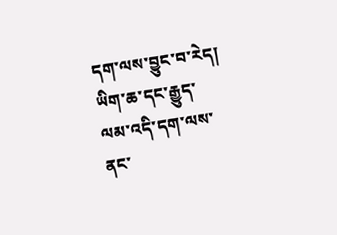དག་ལས་བྱུང་བ་རེད། ཡིག་ཆ་དང་རྒྱུད་ལམ་འདི་དག་ལས་ནང་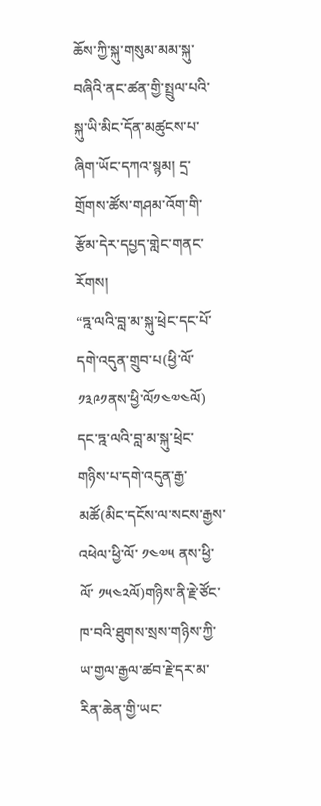ཆོས་ཀྱི་སྐུ་གསུམ་མམ་སྐུ་བཞིའི་ནང་ཚན་གྱི་སྤྲུལ་པའི་སྐུ་ཡི་མིང་དོན་མཚུངས་པ་ཞིག་ཡོང་དཀའ་སྙམ། དྲ་གྲོགས་ཚོས་གཤམ་འོག་གི་རྩོམ་དེར་དཔྱད་གླེང་གནང་རོགས།
“ཏྰ་ལའི་བླ་མ་སྐུ་ཕྲེང་དང་པོ་དགེ་འདུན་གྲུབ་པ(ཕྱི་ལོ་༡༣༩༡ནས་ཕྱི་ལོ༡༤༧༤ལོ) དང་ཏྰ་ལའི་བླ་མ་སྐུ་ཕྲེང་གཉིས་པ་དགེ་འདུན་རྒྱ་མཚོ(མིང་དངོས་ལ་སངས་རྒྱས་འཕེལ་ཕྱི་ལོ་ ༡༤༧༥ ནས་ཕྱི་ལོ་ ༡༥༤༢ལོ)གཉིས་ནི་རྗེ་ཙོང་ཁ་བའི་ཐུགས་སྲས་གཉིས་ཀྱི་ཡ་གྱལ་རྒྱལ་ཚབ་རྗེ་དར་མ་རིན་ཆེན་གྱི་ཡང་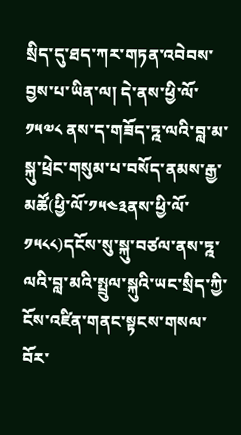སྲིད་དུ་ཐད་ཀར་གཏན་འབེབས་བྱས་པ་ཡིན་ལ། དེ་ནས་ཕྱི་ལོ་ ༡༥༧༨ ནས་ད་གཟོད་ཏྰ་ལའི་བླ་མ་སྐུ་ཕྲེང་གསུམ་པ་བསོད་ནམས་རྒྱ་མཚོ(ཕྱི་ལོ་༡༥༤༣ནས་ཕྱི་ལོ་༡༥༨༨)དངོས་སུ་སྐུ་བཙལ་ནས་ཏྰ་ལའི་བླ་མའི་སྤྲུལ་སྐུའི་ཡང་སྲིད་ཀྱི་ངོས་འཛིན་གནང་སྟངས་གསལ་བོར་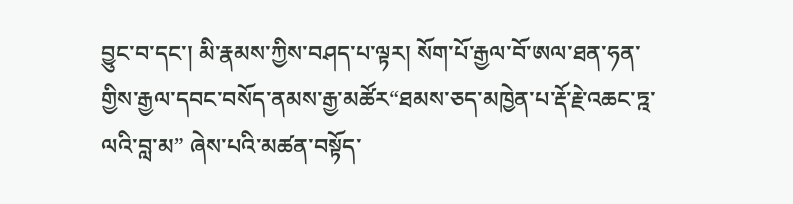བྱུང་བ་དང་། མི་རྣམས་ཀྱིས་བཤད་པ་ལྟར། སོག་པོ་རྒྱལ་བོ་ཨལ་ཐན་ཧན་གྱིས་རྒྱལ་དབང་བསོད་ནམས་རྒྱ་མཚོར“ཐམས་ཅད་མཁྱེན་པ་རྡོ་རྗེ་འཆང་ཏྰ་ལའི་བླ་མ” ཞེས་པའི་མཚན་བསྟོད་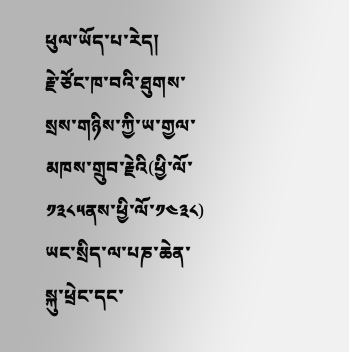ཕུལ་ཡོད་པ་རེད།
རྗེ་ཙོང་ཁ་བའི་ཐུགས་སྲས་གཉིས་ཀྱི་ཡ་གྱལ་མཁས་གྲུབ་རྗེའི(ཕྱི་ལོ་ ༡༣༨༥ནས་ཕྱི་ལོ་༡༤༣༨) ཡང་སྲིད་ལ་པཎ་ཆེན་སྐུ་ཕྲེང་དང་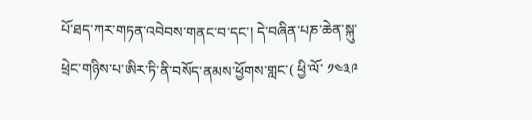པོ་ཐད་ཀར་གཏན་འབེབས་གནང་བ་དང་། དེ་བཞིན་པཎ་ཆེན་སྐུ་ཕྲེང་གཉིས་པ་ཨིར་ཏི་ནི་བསོད་ནམས་ཕྱོགས་གླང་( ཕྱི་ལོ་ ༡༤༣༩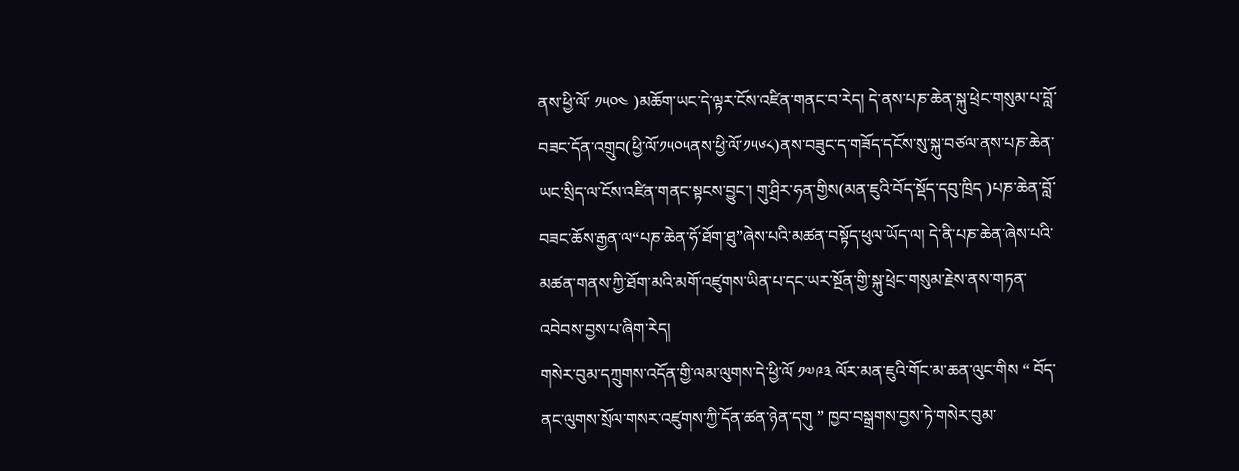ནས་ཕྱི་ལོ་ ༡༥༠༤ )མཆོག་ཡང་དེ་ལྟར་ངོས་འཛིན་གནང་བ་རེད། དེ་ནས་པཎ་ཆེན་སྐུ་ཕྲེང་གསུམ་པ་བློ་བཟང་དོན་འགྲུབ(ཕྱི་ལོ་༡༥༠༥ནས་ཕྱི་ལོ་༡༥༦༨)ནས་བཟུང་ད་གཟོད་དངོས་སུ་སྐུ་བཙལ་ནས་པཎ་ཆེན་ཡང་སྲིད་ལ་ངོས་འཛིན་གནང་སྟངས་བྱུང་། གུ་ཤྲིར་ཧན་གྱིས(མན་ཇུའི་བོད་སྡོད་དབུ་ཁྲིད )པཎ་ཆེན་བློ་བཟང་ཆོས་རྒྱན་ལ“པཎ་ཆེན་ཧོ་ཐོག་ཐུ”ཞེས་པའི་མཚན་བསྟོད་ཕུལ་ཡོད་ལ། དེ་ནི་པཎ་ཆེན་ཞེས་པའི་མཚན་གནས་ཀྱི་ཐོག་མའི་མགོ་འཛུགས་ཡིན་པ་དང་ཡར་སྔོན་གྱི་སྐུ་ཕྲེང་གསུམ་རྗེས་ནས་གཏན་འབེབས་བྱས་པ་ཞིག་རེད།
གསེར་བུམ་དཀྲུགས་འདོན་གྱི་ལམ་ལུགས་དེ་ཕྱི་ལོ ༡༧༩༣ ལོར་མན་ཇུའི་གོང་མ་ཆན་ལུང་གིས “ བོད་ནང་ལུགས་སྲོལ་གསར་འཛུགས་ཀྱི་དོན་ཚན་ཉེན་དགུ ” ཁྱབ་བསྒྲགས་བྱས་ཏེ་གསེར་བུམ་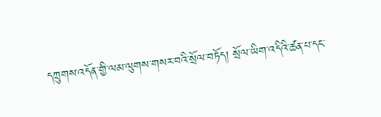དཀྲུགས་འདོན་གྱི་ལམ་ལུགས་གསར་བའི་སྲོལ་བཏོད། སྲོལ་ཡིག་འདིའི་ཚན་པ་དང་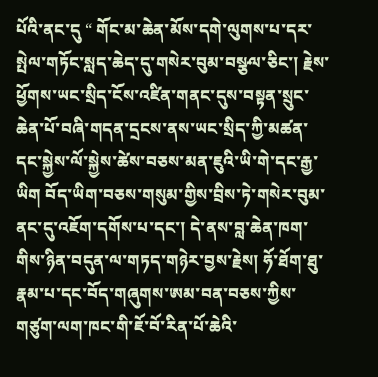པོའི་ནང་དུ “ གོང་མ་ཆེན་མོས་དགེ་ལུགས་པ་དར་སྤེལ་གཏོང་སླད་ཆེད་དུ་གསེར་བུམ་བསྩལ་ཅིང་། རྗེས་ཕྱོགས་ཡང་སྲིད་ངོས་འཛིན་གནང་དུས་བསྟན་སྲུང་ཆེན་པོ་བཞི་གདན་དྲངས་ནས་ཡང་སྲིད་ཀྱི་མཚན་དང་སྐྱེས་ལོ་སྐྱེས་ཚེས་བཅས་མན་ཇུའི་ཡི་གེ་དང་རྒྱ་ཡིག བོད་ཡིག་བཅས་གསུམ་གྱིས་བྲིས་ཏེ་གསེར་བུམ་ནང་དུ་འཇོག་དགོས་པ་དང་། དེ་ནས་བླ་ཆེན་ཁག་གིས་ཉིན་བདུན་ལ་གཏད་གཉེར་བྱས་རྗེས། ཧོ་ཐོག་ཐུ་རྣམ་པ་དང་བོད་གཞུགས་ཨམ་བན་བཅས་ཀྱིས་གཙུག་ལག་ཁང་གི་ཇོ་བོ་རིན་པོ་ཆེའི་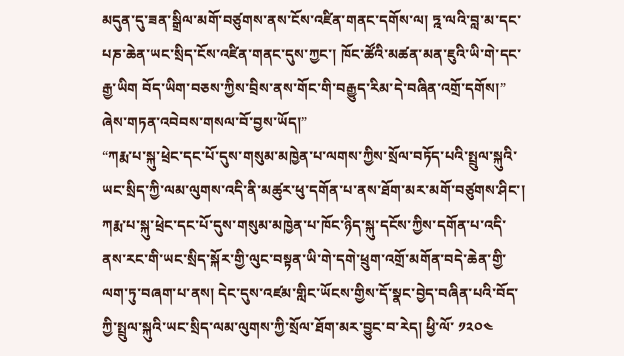མདུན་དུ་ཟན་སྒྲིལ་མགོ་བཙུགས་ནས་ངོས་འཛིན་གནང་དགོས་ལ། ཏྰ་ལའི་བླ་མ་དང་པཎ་ཆེན་ཡང་སྲིད་ངོས་འཛིན་གནང་དུས་ཀྱང་། ཁོང་ཚོའི་མཚན་མན་ཇུའི་ཡི་གེ་དང་རྒྱ་ཡིག བོད་ཡིག་བཅས་ཀྱིས་བྲིས་ནས་གོང་གི་བརྒྱུད་རིམ་དེ་བཞིན་འགྲོ་དགོས།” ཞེས་གཏན་འབེབས་གསལ་བོ་བྱས་ཡོད།”
“ཀརྨ་པ་སྐུ་ཕྲེང་དང་པོ་དུས་གསུམ་མཁྱེན་པ་ལགས་ཀྱིས་སྲོལ་བཏོད་པའི་སྤྲུལ་སྐུའི་ཡང་སྲིད་ཀྱི་ལམ་ལུགས་འདི་ནི་མཚུར་ཕུ་དགོན་པ་ནས་ཐོག་མར་མགོ་བཙུགས་ཤིང་། ཀརྨ་པ་སྐུ་ཕྲེང་དང་པོ་དུས་གསུམ་མཁྱེན་པ་ཁོང་ཉིད་སྐུ་དངོས་ཀྱིས་དགོན་པ་འདི་ནས་རང་གི་ཡང་སྲིད་སྐོར་གྱི་ལུང་བསྟན་ཡི་གེ་དགེ་ཕྲུག་འགྲོ་མགོན་བདེ་ཆེན་གྱི་ལག་ཏུ་བཞག་པ་ནས། དེང་དུས་འཛམ་གླིང་ཡོངས་གྱིས་དོ་སྣང་བྱེད་བཞིན་པའི་བོད་ཀྱི་སྤྲུལ་སྐུའི་ཡང་སྲིད་ལམ་ལུགས་ཀྱི་སྲོལ་ཐོག་མར་བྱུང་བ་རེད། ཕྱི་ལོ་ ༡༢༠༤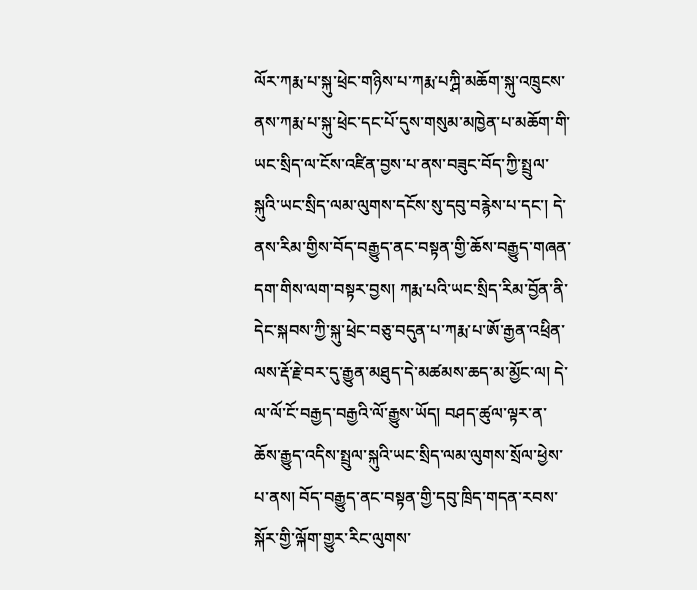ལོར་ཀརྨ་པ་སྐུ་ཕྲེང་གཉིས་པ་ཀརྨ་པཀྴི་མཆོག་སྐུ་འཁྲུངས་ནས་ཀརྨ་པ་སྐུ་ཕྲེང་དང་པོ་དུས་གསུམ་མཁྱེན་པ་མཆོག་གི་ཡང་སྲིད་ལ་ངོས་འཛིན་བྱས་པ་ནས་བཟུང་བོད་ཀྱི་སྤྲུལ་སྐུའི་ཡང་སྲིད་ལམ་ལུགས་དངོས་སུ་དབུ་བརྙེས་པ་དང་། དེ་ནས་རིམ་གྱིས་བོད་བརྒྱུད་ནང་བསྟན་གྱི་ཆོས་བརྒྱུད་གཞན་དག་གིས་ལག་བསྟར་བྱས། ཀརྨ་པའི་ཡང་སྲིད་རིམ་བྱོན་ནི་དེང་སྐབས་ཀྱི་སྐུ་ཕྲེང་བཅུ་བདུན་པ་ཀརྨ་པ་ཨོ་རྒྱན་འཕྲིན་ལས་རྡོ་རྗེ་བར་དུ་རྒྱུན་མཐུད་དེ་མཚམས་ཆད་མ་མྱོང་ལ། དེ་ལ་ལོ་ངོ་བརྒྱད་བརྒྱའི་ལོ་རྒྱུས་ཡོད། བཤད་ཚུལ་ལྟར་ན་ཆོས་རྒྱུད་འདིས་སྤྲུལ་སྐུའི་ཡང་སྲིད་ལམ་ལུགས་སྲོལ་ཕྱེས་པ་ནས། བོད་བརྒྱུད་ནང་བསྟན་གྱི་དབུ་ཁྲིད་གདན་རབས་སྐོར་གྱི་ལྐོག་གྱུར་རིང་ལུགས་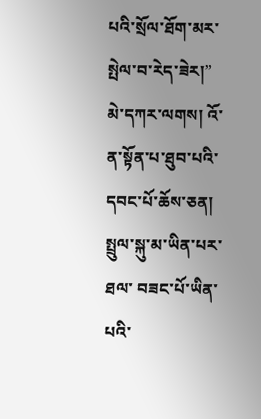པའི་སྲོལ་ཐོག་མར་སྤེལ་བ་རེད་ཟེར།”
མེ་དཀར་ལགས། འོ་ན་སྟོན་པ་ཐུབ་པའི་དབང་པོ་ཆོས་ཅན། སྤྲུལ་སྐུ་མ་ཡིན་པར་ཐལ་ བཟང་པོ་ཡིན་པའི་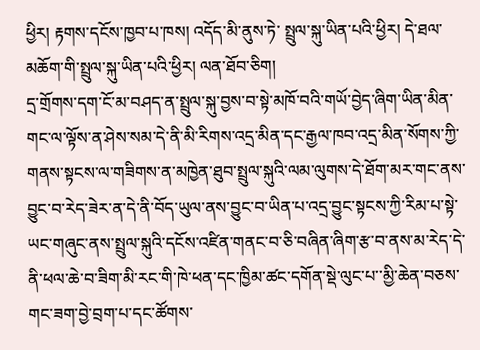ཕྱིར། རྟགས་དངོས་ཁྱབ་པ་ཁས། འདོད་མི་ནུས་ཏེ་ སྤྲུལ་སྐུ་ཡིན་པའི་ཕྱིར། དེ་ཐལ་ མཆོག་གི་སྤྲུལ་སྐུ་ཡིན་པའི་ཕྱིར། ལན་ཐོབ་ཅིག།
དྲ་གྲོགས་དག་ངོ་མ་བཤད་ན་སྤྲུལ་སྐུ་བྱས་བ་སྟེ་མཁོ་བའི་གཡོ་བྱེད་ཞིག་ཡིན་མིན་གང་ལ་ལྟོས་ན་ཤེས་སམ་དེ་ནི་མི་རིགས་འདྲ་མིན་དང་རྒྱལ་ཁབ་འདྲ་མིན་སོགས་ཀྱི་གནས་སྟངས་ལ་གཟིགས་ན་མཁྱེན་ཐུབ་སྤྲུལ་སྐུའི་ལམ་ལུགས་དེ་ཐོག་མར་གང་ནས་བྱུང་བ་རེད་ཟེར་ན་དེ་ནི་བོད་ཡུལ་ནས་བྱུང་བ་ཡིན་པ་འདྲ་བྱུང་སྟངས་ཀྱི་རིམ་པ་སྟེ་ཡང་གཞུང་ནས་སྤྲུལ་སྐུའི་དངོས་འཛིན་གནང་བ་ཅི་བཞིན་ཞིག་རྩ་བ་ནས་མ་རེད་དེ་ནི་ཕལ་ཆེ་བ་ཟིག་མི་རང་གི་ཁེ་ཕན་དང་ཁྱིམ་ཚང་དགོན་སྡེ་ལུང་པ་་མྱི་ཆེན་བཅས་གང་ཟག་བྱེ་བྲག་པ་དང་ཚོགས་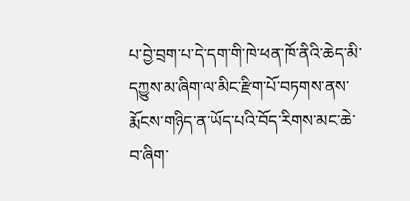པ་བྱེ་བྲག་པ་དེ་དག་གི་ཁེ་ཕན་ཁོ་ནིའི་ཆེད་མི་དཀྱུས་མ་ཞིག་ལ་མིང་རྫིག་པོ་བཏགས་ནས་རྨོངས་གཉིད་ན་ཡོད་པའི་བོད་རིགས་མང་ཆེ་བ་ཞིག་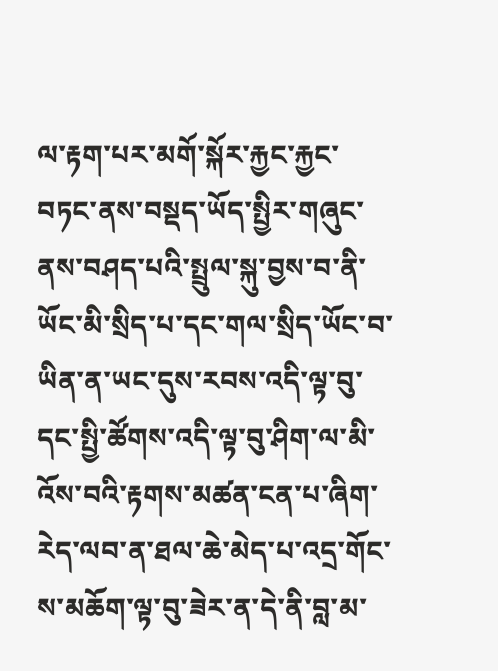ལ་རྟག་པར་མགོ་སྐོར་རྐྱང་རྐྱང་བཏང་ནས་བསྡད་ཡོད་སྤྱིར་གཞུང་ནས་བཤད་པའི་སྤྲུལ་སྐུ་བྱས་བ་ནི་ཡོང་མི་སྲིད་པ་དང་གལ་སྲིད་ཡོང་བ་ཡིན་ན་ཡང་དུས་རབས་འདི་ལྟ་བུ་དང་སྤྱི་ཚོགས་འདི་ལྟ་བུ་ཤིག་ལ་མི་འོས་བའི་རྟགས་མཚན་ངན་པ་ཞིག་རེད་ལབ་ན་ཐལ་ཆེ་མེད་པ་འདྲ་གོང་ས་མཆོག་ལྟ་བུ་ཟེར་ན་དེ་ནི་བླ་མ་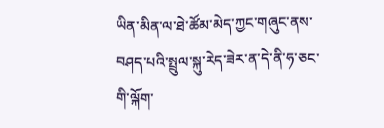ཡིན་མིན་ལ་ཐེ་ཚོམ་མེད་ཀྱང་གཞུང་ནས་བཤད་པའི་སྤྲུལ་སྐུ་རེད་ཟེར་ན་དེ་ནི་ཧ་ཅང་གི་ལྐོག་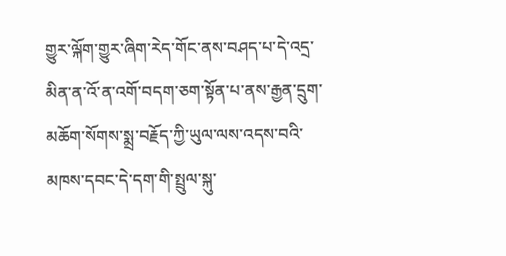གྱུར་ལྐོག་གྱུར་ཞིག་རེད་གོང་ནས་བཤད་པ་དེ་འདྲ་མིན་ན་འོ་ན་འགོ་བདག་ཅག་སྟོན་པ་ནས་རྒྱན་དྲུག་མཆོག་སོགས་སྨྲ་བརྗོད་ཀྱི་ཡུལ་ལས་འདས་བའི་མཁས་དབང་དེ་དག་གི་སྤྲུལ་སྐུ་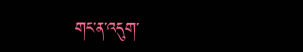གང་ན་འདུག་